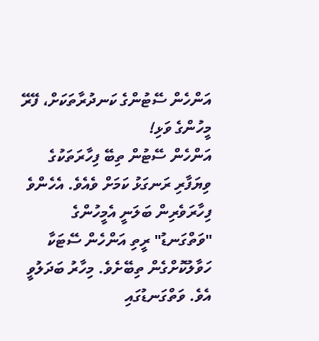އަންހެން ސޭޓުންގެ ކަނދުރާތަކަށް، ފޭރޭ މީހުންގެ ވަޅި!
އަންހެން ސޭޓުން ތިބޭ ފިހާރަތަކުގެ ވިޔަފާރި ރަނގަޅު ކަމަށް ވެއެވެ. އެހެންވެ ފިހާރަވެރިން ބަލަނީ އެމީހުންގެ "ވަތްގަނޑު" ރީތި އަންހެން ސޭޓަކާ ހަވާލުކޮށްގެން ތިބޭށެވެ. މިހާރު ބަދަލުވީ އެވެ. ވަތްގަނޑުގައި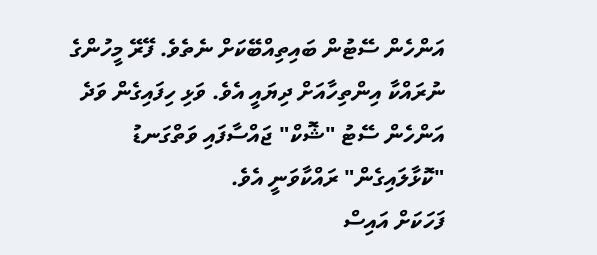އަންހެން ސޭޓުން ބައިތިއްބޭކަށް ނެތެވެ. ފޭރޭ މީހުންގެ ނުރައްކާ އިންތިހާއަށް ދިޔައީ އެވެ. ވަޅި ހިފައިގެން ވަދެ އަންހެން ސޭޓު "ޝޮކް" ޖައްސާފައި ވަތްގަނޑު "ކޮޅާލައިގެން" ރައްކާވަނީ އެވެ.
ފަހަކަށް އައިސް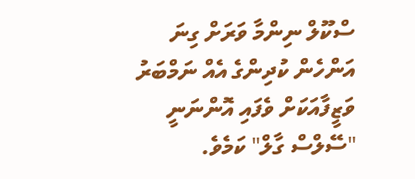ސްކޫލް ނިންމާ ވަރަށް ގިނަ އަންހެން ކުދިންގެ އެއް ނަމްބަރު ވަޒީފާއަކަށް ވެފައި އޮންނަނީ "ސޭލްސް ގާލް" ކަމެވެ.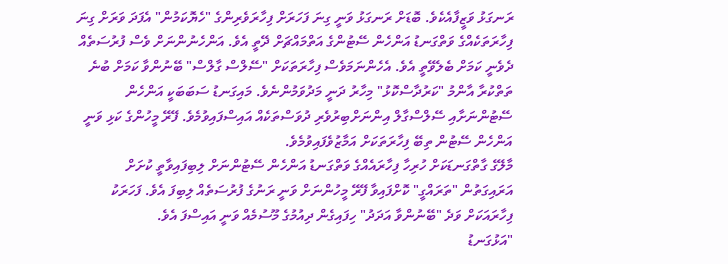ރަނގަޅު ވަޒީފާއެކެވެ. ބޮޑަށް ރަނގަޅު ވަނީ ގިނަ ފަހަރަށް ފިހާރަވެރިންގެ "ހެޔޮކަމުން" އެފަދަ ވަރަށް ގިނަ ފިހާރަތަކެއްގެ ވަތްގަނޑު އަންހެން ސޭޓުންގެ އަތްމައްޗަށް ދޭތީ އެވެ. އަންހެނުންނަށް ވެސް ފުރުސަތެއް ދެވެނީ ކަމަށް ބެލެވޭތީ އެވެ. އެހެންނަމަވެސް ފިހާރަތަކަށް "ސޭލްސް ގާލްސް" ބޭނުންވާ ކަމަށް ބުނެ ތަތްކުރާ އާންމު "ކަރުދާސްކޮޅު" މިހާރު ދަނީ މަދުވަމުންނެވެ. މައިގަނޑު ސަބަބަކީ އަންހެން ސޭޓުންނަށާއި ސޭލްސްގާލް އިންނަށްބިރުވެރި ދުވަސްތަކެއް އައިސްފައިވުމެވެ. ފޭރޭ މީހުންގެ ކަޅި ވަނީ އަންހެން ސޭޓުން ތިބޭ ފިހާރަތަކަށް އަމާޒުވެފައިވުމެވެ.
މާލޭގެ ގާތްގަނޑަކަށް ހުރިހާ ފިހާރައެއްގެ ވަތްގަނޑު އަންހެން ސޭޓުންނަށް ލިބިފައިވާތީ ކުށަށް އަރައިގަތުން "ތަރައްގީ" ކޮށްފައިވާ ފޭރޭ މީހުންނަށް ވަނީ ރަނުގެ ފުރުސަތެއް ލިބިފަ އެވެ. ފަހަރަކު ފިހާރައަކަށް ވަދެ "ބޭނުންވާ އަދަދު" ހިފައިގެން ދިއުމުގެ މޫސުމެއް ވަނީ އައިސްފަ އެވެ.
"އަޅުގަނޑު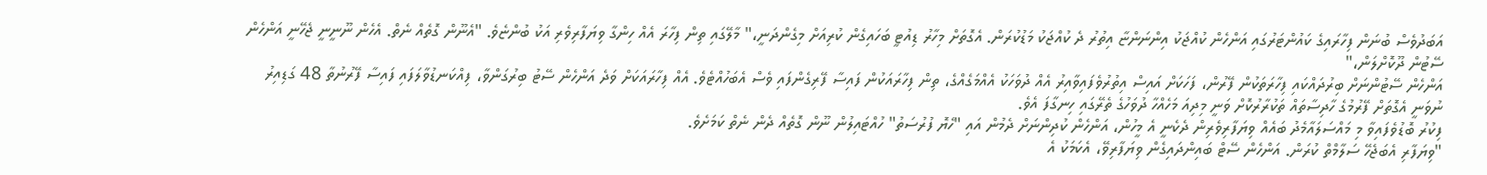އަބަދުވެސް ބުނަން ފިހާރައިގެ ކައުންޓަރުގައި އަންހެން ކުއްޖަކު އިންނަންޏާ އިތުރު ދެ ކުއްޖަކު މަޑުކުރަން. އެގޮތަށް މިހާރު ޑިއުޓީ ބަހައިގެން ކުރިއަށް މިގެންދަނީ،" މާލޭގައި ތިން ފިހާރަ އެއް ހިންގާ ވިޔަފާރިވެރި އަކު ބުންޏެވެ. "އެނޫން ގޮތެއް ނެތް. އެހެން ނޫނީނީ ޖެހޭނީ އަންހެން ސޭޓުން ދޫކޮށްލަން،"
އަންހެން ސޭޓުންނަށް ބިރުދައްކައި ފިހާރަތަކުން ފޭރުން، ފަހަކަށް އައިސް އިތުރުވެފައިވާއިރު އެއް ދުވަހަކު އެއްމަގެއްގެ، ތިން ފިހާރައަކުން ފައިސާ ފޭރިގެންފައި ވެސް އެބަހުއްޓެވެ. އެއް ފިހާރައަކަށް ވަދެ އަންހެން ސޭޓު ބިރުގަންވާ، ފިއްކަނޑުވާލަފައި ފައިސާ ފޭރުނުތާ 48 ގަޑިއިރު ނުވަނީ އެގޮތަށް ފޭރުމުގެ ހާދިސާތައް ތަކުރާރުކޮށް ވަނީ މިދިއަ މަހެއްހާ ދުވަހުގެ ތެރޭގައި ހިނގާފަ އެވެ.
ފިކުރު ބޮޑުވެފައިވާ މި މައްސަލައާމެދު ބައެއް ވިޔަފާރިވެރިން ދެކެނީ އެ މީހުން، އަންހެން ކުދިންނަށް ދެމުން އައި "ހެޔޮ ފުރުސަތު" ހުއްޓައިލުން ނޫން ގޮތެއް ދެން ނެތް ކަމަށެވެ.
"ވިޔަފާރި އެބަޖެހޭ ސަލާމްތް ކުރަން. އަންހެން ސޭޓް ބައިންދައިގެން ވިޔަފާރިވޭ، އެކަމަކު އެ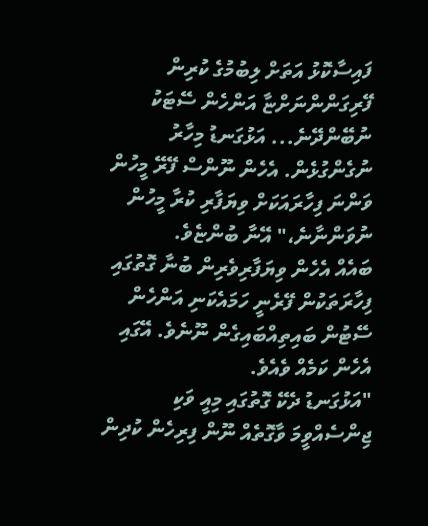ފައިސާކޮޅު އަތަށް ލިބުމުގެ ކުރިން ފޭރިގަންންނަށްޏާ އަންހެން ސޭޓަކު ނުބޭންދޭނެ... އަޅުގަނޑު މިހާރު ނުގެންގުޅެން. އެހެން ނޫންސް ފޭރޭ މީހުން ވަންނަ ފިހާރައަކަށް ވިޔަފާރި ކުރާ މީހުން ނުވަންނާނެ،" އޭނާ ބުންޏެވެ.
ބައެއް އެހެން ވިޔަފާރިވެރިން ބުނާ ގޮތުގައި ފިހާރަތަކުން ފޭރެނީ ހަމައެކަނި އަންހެން ސޭޓުން ބައިތިއްބައިގެން ނޫނެވެ. އޭގައި އެހެން ކަމެއް ވެއެވެ.
"އަޅުގަނޑު ދެކޭ ގޮތުގައި މިއީ ވަކި ޖިންސެއްވީމަ ވާގޮތެއް ނޫން ފިރިހެން ކުދިން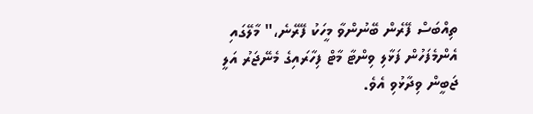ތިއްބަސް ފޭރެން ބޭނުންވާ މީހަކު ފޭރޭނެ،" މާލޭގައި އެންމެފަހުން ފަޅާލި ވިންޓާ މާޓް ފިހާރައިގެ މެނޭޖަރު އަލީ ޖަބީން ވިދާޅުވި އެވެ.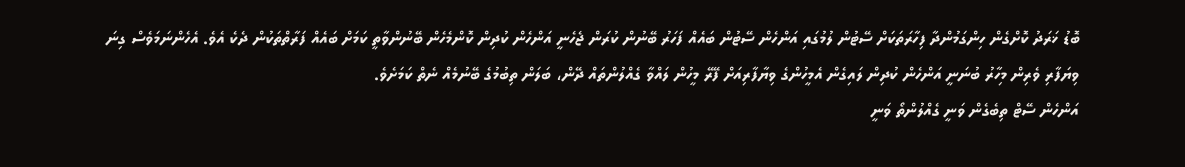ބޮޑު ޚަރަދު ކޮށްގެން ހިންގަމުންދާ ފިހާރަތަކަށް ސޭޓުން ލުމުގައި އަންހެން ސޭޓުން ބައެއް ފަހަރު ބޭނުން ކުރަން ޖެހެނީ އަންހެން ކުދިން ކޮންމެހެން ބޭނުންވާތީ ކަމަށް ބައެއް ފަރާތްތަކުން ދެކެ އެވެ. އެހެންނަމަވެސް ގިނަ ވިޔަފާރި ވެރިން މިހާރު ބުނަނީ އަންހެން ކުދިން ލައިގެން އެމީހުންގެ ވިޔާފާރިއަށް ފޭރޭ މީހުން ލައްވާ ގެއްލުންތައް ދޭން، ބަލަން ތިބުމުގެ ބޭނުމެއް ނެތް ކަމަށެވެ.
އަންހެން ސޭޓް ތިބެގެން ވަނީ ގެއްލުންތޯ ވަނީ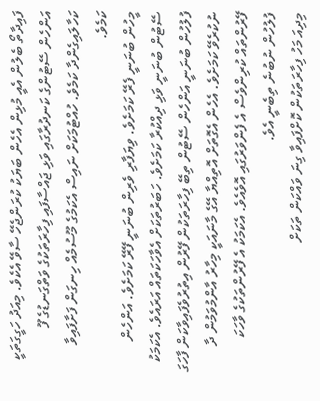ފައިދާތޯ ބެލުން އެއީ މުޅިން އެހެން ބަޔަކު ކުރަންޖެހޭ ސާވޭ އެކެވެ. މިއަދު ހަގީގަތަކީ އަންހެން ސޭޓުންގެ ކަނދުރާގައި ވަޅި ޖައްސާފައި ފިހާރަތަކުގެ ވަތްގަނޑުގެ ފޫ ކަހާލައިގެންދާ ކަމެވެ. ހުއްޓުމަކަށް ނައިސް އެކަމުގެ މޫސުމެއް ހިނގަން ފަށާފައިވާ ކަމެވެ.
މީހުން ބުނަނީ ފެރޭ ކަމަށެވެ. ވިޔަފާރި ވެރިން ބުނަނީ ފޭރޭ ކަމަށެވެ. އަންހެން ސޭޓުން ބުނަނީ ވަޅި ދިއްކުރާ ކަމަށެވެ. ހަބަރުތަކަށް އެވާހަކަތައް އަރައެވެ. އެކަމަކު ފުލުހުން ބުނަނީ އަންހެން ސޭޓުން ތިބޭ ފިހާރަތަކުން ފޭރުން އިތުރުވެފައިވާކަން ފާހަގަ ނުކުރެވޭ ކަމަށެވެ. އެހެން އެގޮތަށް އޮތިއްޔާ އޭގެ މާނައަކީ މިހާރު އާންމުވަމުން ދާ ފޭރުންތައް ކުރިންވެސް އެ ފެންވަރުގައި އޮވެއެވެ. އެކަމަކު އެ ފޭރުންތަކުގެ ވާހަކަ ފުލުހުން ނުބުނެ ތިބެނީ އެވެ.
މިދިއަ މަހު ފިހާރަތަކުން ކޮށްފައިވާ ގިނަ ވައްކަން ތަކަށް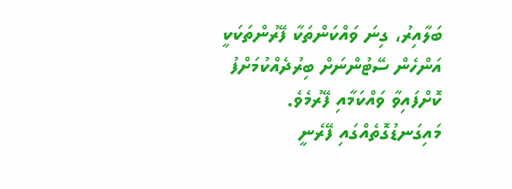ބަލާއިރު، ގިނަ ވައްކަންތަކާ ފޭރުންތަކަކީ އަންހެން ސޭޓުންނަށް ބިރުދެއްކުމަށްފު ކޮށްފައިވާ ވައްކަމާއި ފޭރުމެވެ. މައިގަނޑުގޮތެއްގައި ފޭރެނީ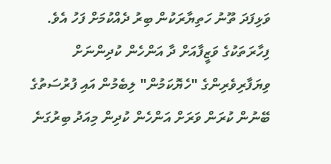ވަޅިފަދަ ތޫނު ހަތިޔާރަކުން ބިރު ދެއްކުމަށް ފަހު އެވެ.
ފިހާރަތަކުގެ ވަޒީފާއަށް ދާ އަންހެން ކުދިންނަށް ވިޔަފާރިވެރިންގެ "ހެޔޮކަމުން" ލިބެމުން އައި ފުރުސަތުގެ ބޭނުން ކުރަން ވަރަށް އަންހެން ކުދިން މިއަދު ބިރުގަނެ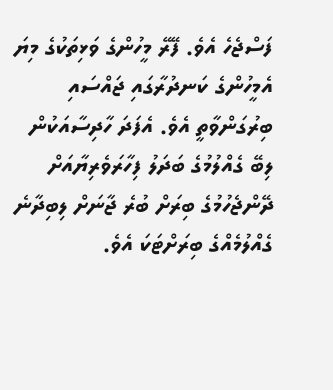ފަސްޖެހެ އެވެ. ފޭރޭ މީހުންގެ ވަޅިތަކުގެ މިޔަ އެމީހުންގެ ކަނދުރާގައި ޖައްސައި ބިރުގަންވާތީ އެވެ. އެފަދަ ހާދިސާއަކުން ލިބޭ ގެއްލުމުގެ ބަދަލު ފިހާރަވެރިޔާއަށް ދޭންޖެހުމުގެ ބިރަށް ބުރެ ޖާނަށް ލިބިދާނެ ގެއްލުމެއްގެ ބިރަށްޓަކަ އެވެ.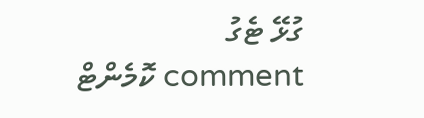ގުޅޭ ޓެގު
comment ކޮމެންޓް